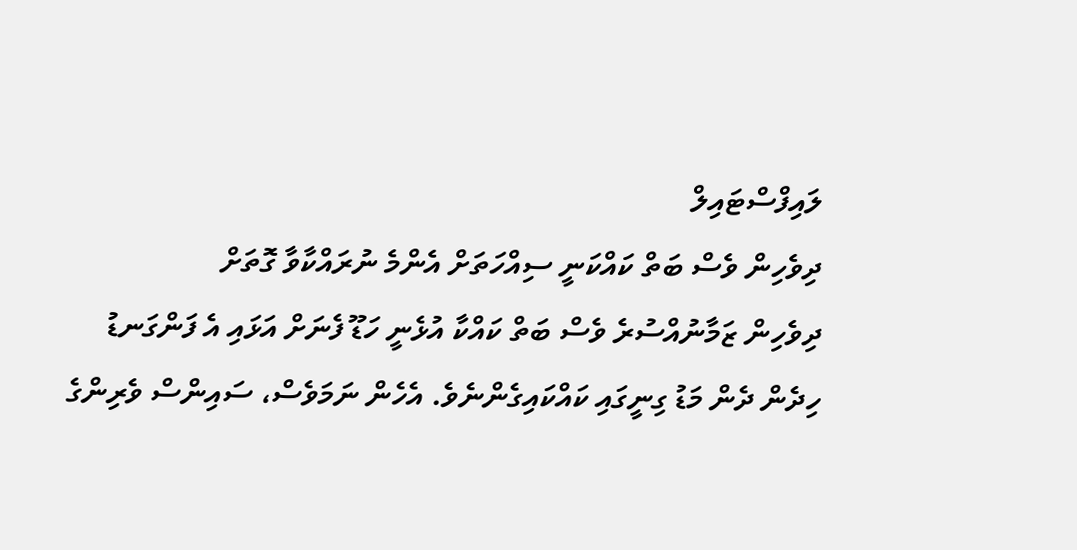ލައިފްސްޓައިލް
ދިވެހިން ވެސް ބަތް ކައްކަނީ ސިއްހަތަށް އެންމެ ނުރައްކާވާ ގޮތަށް
ދިވެހިން ޒަމާނުއްސުރެ ވެސް ބަތް ކައްކާ އުޅެނީ ހަޑޫ ފެނަށް އަޅައި އެ ފަންގަނޑު ހިދެން ދެން މަޑު ގިނީގައި ކައްކައިގެންނެވެ. އެހެން ނަމަވެސް، ސައިންސް ވެރިންގެ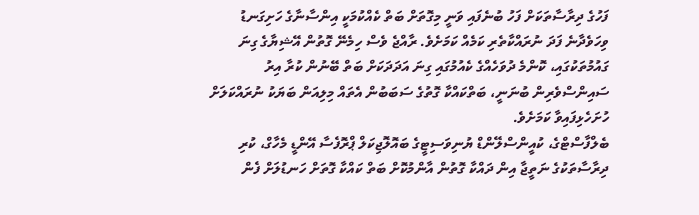ފަހުގެ ދިރާސާތަކަށް ފަހު ބުނެފައި ވަނީ މިގޮތަށް ބަތް ކެއްކުމަކީ އިންސާނާގެ ހަށިގަނޑު ވިހަވެދާނެ ފަދަ ނުރައްކާތެރި ކަމެއް ކަމަށެވެ. ރާއްޖެ ވެސް ހިމެނޭ ގޮތުން އޭޝިޔާގެ ގިނަ ގައުމުތަކުގައި، ކޮންމެ ދުވަހެއްގެ ކެއުމުގައި ގިނަ އަދަދަކަށް ބަތް ބޭނުން ކުރާ އިރު ސައިންސްވެރިން ބުނަނީ، ބަތްކައްކާ ގޮތުގެ ސަބަބުން އެތައް މިލިއަން ބަޔަކު ނުރައްކަލަށް ހުށަހެޅިފައިވާ ކަމަށެވެ.
ބެލްފާސްޓްގެ، ކުއީންސްލޭންޑް ޔުނިވަސިޓީގެ ބައޮލޮޖިކަލް ޕްރޮފެސާ އޭންޑީ މެހާގް، ކުރި ދިރާސާތަކުގެ ނަތީޖާ އިން ދައްކާ ގޮތުން އާންމުކޮށް ބަތް ކައްކާ ގޮތަށް ހަނޑުލަށް ފެން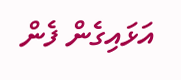އަޅައިގެން ފެން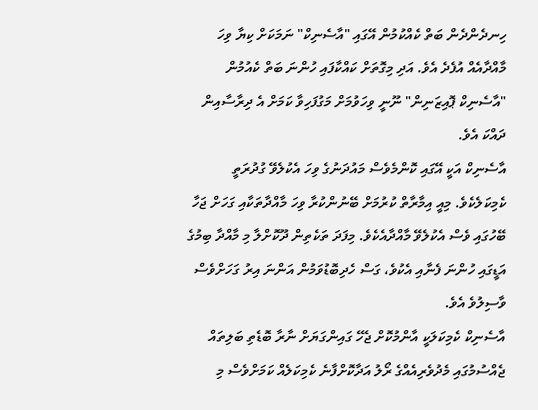ހިނދެންދެން ބަތް ކެއްކުމުން އޭގައި "އާސެނިކް" ނަމަކަށް ކިޔާ ވިހަ މާއްދާއެއް އުފެދެ އެވެ. އަދި މިގޮތަށް ކައްކާފައި ހުންނަ ބަތް ކެއުމުން "އާސެނިކް ޕޮއިޒަނިން" ނޫނީ ވިހަވުމަށް މަގުފަހިވާ ކަމަށް އެ ދިރާސާއިން ދައްކަ އެވެ.
އާސެނިކް އަކީ އޭގައި ކޮންމެވެސް މައުދަނުގެ ވިހަ އެކުލެވޭ ގުދުރަތީ ކެމިކަލެކެވެ. މިއީ އިމާރާތް ކުރުމަށް ބޭނުންކުރާ ވިހަ މާއްދާތަކާއި ގަހަށް ޖަހާ ބޭހުގައި ވެސް އެކުލެވޭ މާއްދާއެކެވެ. މިފަދަ ތަކެތިން ދޫކޮށްލާ މި މާއްދާ ބިމުގެ އަޑީގައި ހުންނަ ފެނާއި އެކުވެ، ގަސް ހެދިބޮޑުވަމުން އަންނަ އިރު ގަހަށްވެސް ވާސިލުވެ އެވެ.
އާސެނިކް ކެމިކަލަކީ އާންމުކޮށް ޖެހޭ ގައިންގަޔަށް ނާރާ ބޮޑެތި ބަލިތައް ޖެއްސުމުގައި މެދުވެރިއެއްގެ ރޯލު އަދާކޮށްފާނެ ކެމިކަލެއް ކަމަށްވެސް މި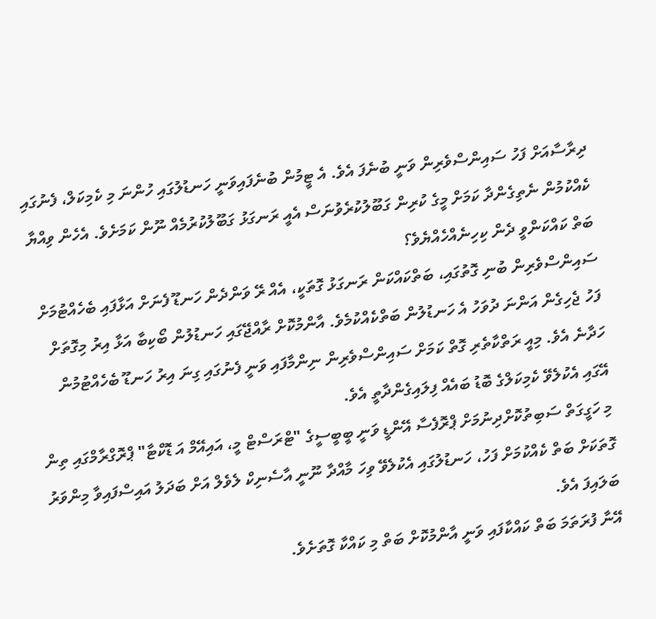ދިރާސާއަށް ފަހު ސައިންސްވެރިން ވަނީ ބުނެފަ އެވެ. އެ ޓީމުން ބުނެފައިވަނީ ހަނޑުލުގައި ހުންނަ މި ކެމިކަލް، ފެނުގައި ކެއްކުމުން ނެތިގެންދާ ކަމަށް މީގެ ކުރިން ގަބޫލުކުރެވުނަސް އެއީ ރަނގަޅު ގަބޫލުކުރުމެއް ނޫން ކަމަށެވެ. އެހެން ވިއްޔާ ބަތް ކައްކަންވީ ދެން ކިހިނެއްހެއްޔެވެ؟
ސައިންސްވެރިން ބުނި ގޮތުގައި، ބަތްކައްކަން ރަނގަޅު ގޮތަކީ، އެއް ރޭ ވަންދެން ހަނޑޫ ފެނަށް އަޅާފައި ބެހެއްޓުމަށް ފަހު ޖެހިގެން އަންނަ ދުވަހު އެ ހަނޑުލުން ބަތްކެއްކުމެވެ. އާންމުކޮށް ރާއްޖޭގައި ހަނޑުލުން ބޯކިބާ އަޅާ އިރު މިގޮތަށް ހަދާނެ އެވެ. މިއީ ރަތްކާތެރި ގޮތް ކަމަށް ސައިންސްވެރިން ނިންމާފައި ވަނީ ފެނުގައި ގިނަ އިރު ހަނޑޫ ބެހެއްޓުމުން އޭގައި އެކުލެވޭ ކެމިކަލްގެ ބޮޑު ބައެއް ފިލައިގެންދާތީ އެވެ.
މި ހަގީގަތް ސަބިތުކޮށްދިނުމަށް ޕްރޮފެސާ އޭންޑީ ވަނީ ބީބީސީގެ "ޓްރަސްޓް މީ، އައިއޭމް އަ ޑޮކްޓާ" ޕްރޮގްރާމްގައި ތިން ގޮތަކަށް ބަތް ކެއްކުމަށް ފަހު، ހަނޑުލުގައި އެކުލެވޭ ވިހަ މާއްދާ ނޫނީ އާސެނިކް ލެވެލް އަށް ބަދަލު އައިސްފައިވާ މިންވަރު ބަލައިފަ އެވެ.
އޭނާ ފުރަތަމަ ބަތް ކައްކާފައި ވަނީ އާންމުކޮށް ބަތް މި ކައްކާ ގޮތަށެވެ.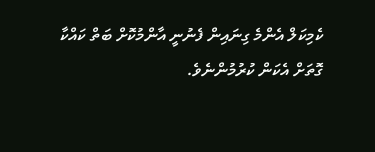ކެމިކަލް އެންމެ ގިނައިން ފެނުނީ އާންމުކޮށް ބަތް ކައްކާ ގޮތަށް އެކަން ކުރުމުންނެވެ.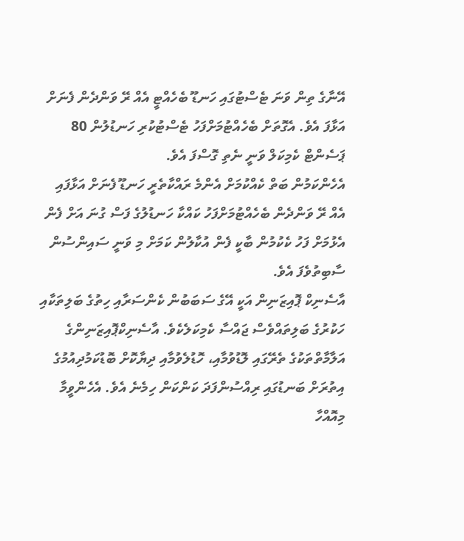އޭނާގެ ތިން ވަނަ ޓެސްޓުގައި ހަނޑޫ ބެހެއްޓީ އެއް ރޭ ވަންދެން ފެނަށް އަޅާފަ އެވެ. އެގޮތަށް ބެހެއްޓުމަށްފަހު ޓެސްޓުކުރި ހަނޑުލުން 80 ޕަސެންޓް ކެމިކަލް ވަނީ ނެތި ގޮސްފަ އެވެ.
އެހެންކަމުން ބަތް ކެއްކުމަށް އެންމެ ރައްކާތެރީ ހަނޑޫ ފެނަށް އަޅާފައި އެއް ރޭ ވަންދެން ބެހެއްޓުމަށްފަހު ކައްކާ ހަނޑުލުގެ ފަސް ގުނަ އަށް ފެން އެޅުމަށް ފަހު ކެކުމުން ބާކީ ފެން އުކާލުން ކަމަށް މި ވަނީ ސައިންސުން ސާބިތުވެފަ އެވެ.
އާސެނިކް ޕޮއިޒަނިން އަކީ އޭގެ ސަބަބުން ކެންސަރާއި ހިތުގެ ބަލިތަކާއި ހަކުރުގެ ބަލިތައްވެސް ޖައްސާ ކެމިކަލެކެވެ. އާސެނިކްޕޮއިޒަނިންގެ އަލާމާތްތަކުގެ ތެރޭގައި ލޮޑުވުމާއި، ހޮޑުލެވުމާއި ދިޔާކޮށް ބޮޑުކަމުދިއުމުގެ އިތުރަށް ބަނޑުގައި ރިއްސުންފަދަ ކަންކަން ހިމެނެ އެވެ. އެހެންވީމާ މިއޮއްހާ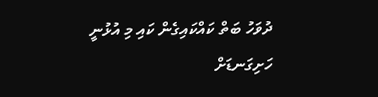ދުވަހު ބަތް ކައްކައިގެން ކައި މި އުޅުނީ ހަށިގަނޑަށް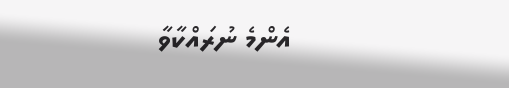އެންމެ ނުރައްކާވާ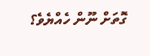ގޮތަށް ނޫން ހެއްޔެވެ؟